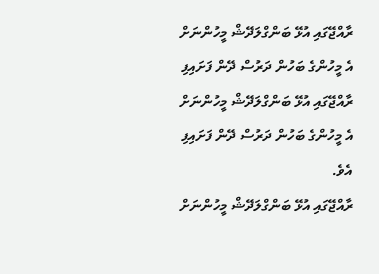ރާއްޖޭގައި އުޅޭ ބަންގްލަދޭޝް މީހުންނަށް އެ މީހުންގެ ބަހުން ދަރުސް ދޭން ފަށައިފި
ރާއްޖޭގައި އުޅޭ ބަންގްލަދޭޝް މީހުންނަށް އެ މީހުންގެ ބަހުން ދަރުސް ދޭން ފަށައިފި އެވެ.
ރާއްޖޭގައި އުޅޭ ބަންގްލަދޭޝް މީހުންނަށް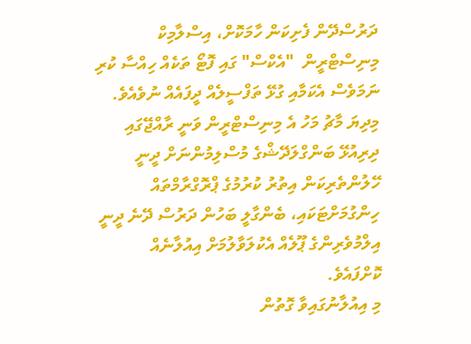ދަރުސްދޭން ފެށިކަން ހާމަކޮށް، އިސްލާމިކް މިނިސްޓްރީން  "އެކްސް" ގައި ފޮޓޯ ތަކެއް ހިއްސާ ކުރި ނަމަވެސް އެކަމާއި ގުޅޭ ތަފްސީލެއް ދީފައެއް ނުވެއެވެ.
މިދިޔަ މާޗު މަހު އެ މިނިސްޓްރީން ވަނީ ރާއްޖޭގައި ދިރިއުޅޭ ބަންގްލަދޭޝްގެ މުސްލިމުންނަށް ދީނީ ހޭލުންތެރިކަން އިތުރު ކުރުމުގެ ޕްރޮގްރާމްތައް ހިންގުމަށްޓަކައި، ބެންގާލީ ބަހުން ދަރުސް ދޭނެ ދީނީ އިލްމުވެރިންގެ ޕޫލެއް އެކުލަވާލުމަށް އިއުލާނެއް ކޮށްފައެވެ.
މި އިއުލާނުގައިވާ ގޮތުން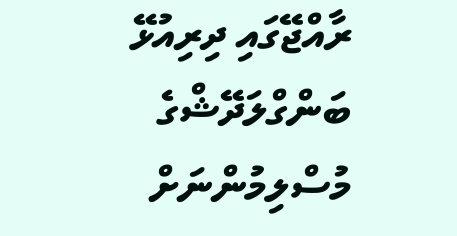ރާއްޖޭގައި ދިރިއުޅޭ ބަންގްލަދޭޝްގެ މުސްލިމުންނަށް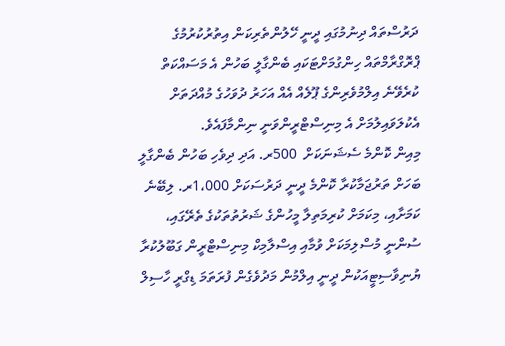ދަރުސްތައް ދިނުމުގައި ދީނީ ހޭލުންތެރިކަން އިތުރުކުރުމުގެ ޕްރޮގްރާމްތައް ހިންގުމަށްޓަކައި ބެންގާލީ ބަހުން އެ މަސައްކަތް ކުރެވޭނެ އިލްމުވެރިންގެ ޕޫލެއް އެއް އަހަރު ދުވަހުގެ މުއްދަތަށް އެކުލަވައިލުމަށް އެ މިނިސްޓްރީންވަނީ ނިންމާފައެވެ.
މިއިން ކޮންމެ ސެޝަނަކަށް  500ރ. އަދި ދިވެހި ބަހުން ބެންގާލީ ބަހަށް ތަރުޖަމާކުރާ ކޮންމެ ދީނީ ދަރުސަކަށް 1،000ރ. ލިބޭނެ ކަމަށާއި، މިކަމަށް ކުރިމަތިލާ މީހުންގެ ޝަރުތުތަކުގެ ތެރޭގައި، ސުންނީ މުސްލިމަކަށް ވުމާއި އިސްލާމިކް މިނިސްޓްރީން ގަބޫލުކުރާ ޔުނިވާސިޓީއަކުން ދީނީ އިލްމުން މަދުވެގެން ފުރަތަމަ ޑިގްރީ ހާސިލް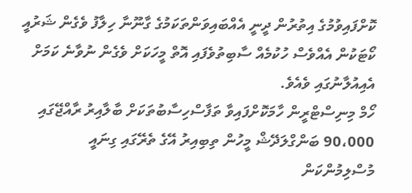ކޮށްފައިވުމުގެ އިތުރުން ދީނީ އެއްބައިވަންތަކަމުގެ ގާނޫނާ ހިލާފު ވެގެން ޝަރުއީ ކޯޓަކުން އެއްވެސް ހުކުމެއް ސާބިތުވެފައި އޮތް މީހަކަށް ވެގެން ނުވާނެ ކަމަށް އެއިއުލާނުގައި ވެއެވެ.
ހޯމް މިނިސްޓްރީން ހާމަކޮށްފައިވާ ތަފާސްހިސާބުތަކަށް ބާލާއިރު ރާއްޖޭގައި 90،000 ބަންގްލަދޭޝް މީހުން ތިބިއިރު އޭގެ ތެރޭގައި ގިނައީ މުސްލިމުންކަން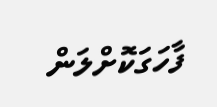ފާހަގަކޮށްލަން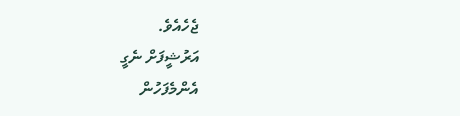ޖެހެއެވެ.
އަރުޝީފަށް ނެގީ
އެންމެފަހުން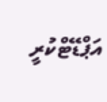އަޕްޑޭޓްކުރީ